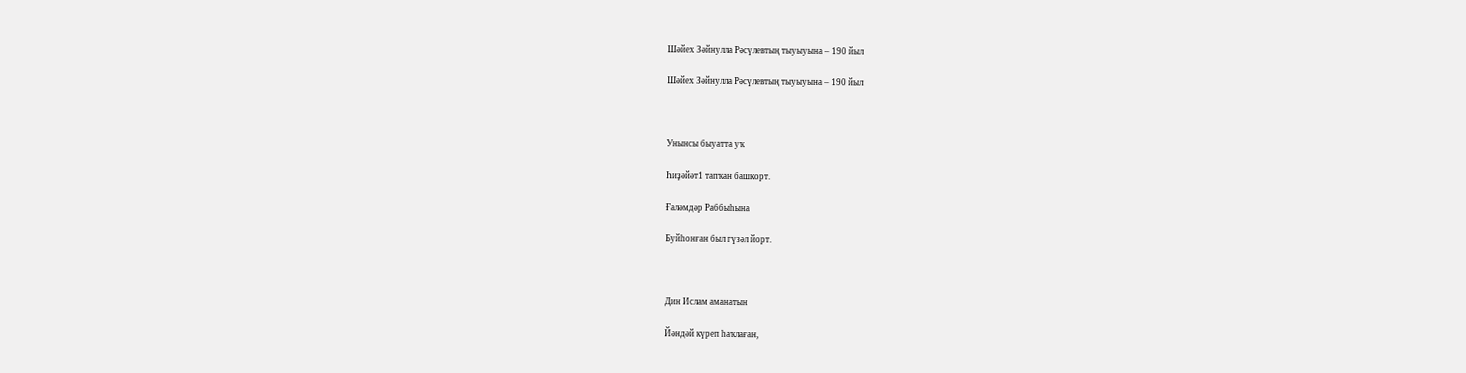Шәйех Зәйнулла Рәсүлевтың тыуыуына – 190 йыл

Шәйех Зәйнулла Рәсүлевтың тыуыуына – 190 йыл



Унынсы быуатта уҡ

Һиҙәйәт1 тапҡан башкорт.

Ғаләмдәр Раббыһына

Буйһонған был гүзәл йорт.



Дин Ислам аманатын

Йәндәй күреп һаҡлаған,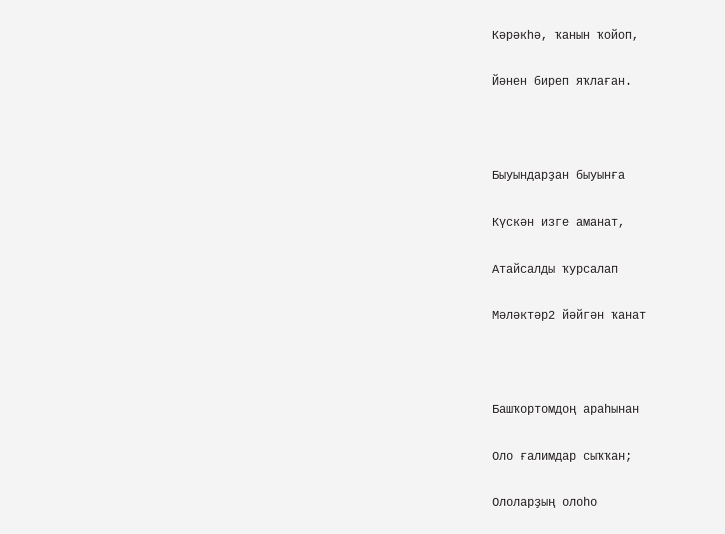Кәрәкһә, ҡанын ҡойоп,

Йәнен биреп яҡлаған.



Быуындарҙан быуынға

Күскән изге аманат,

Атайсалды ҡурсалап

Мәләктәр2 йәйгән ҡанат



Башҡортомдоң араһынан

Оло ғалимдар сыҡҡан;

Ололарҙың олоһо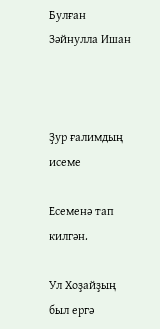Булған Зәйнулла Ишан



Ҙур ғалимдың исеме

Есеменә тап килгән.

Ул Хоҙайҙың был ергә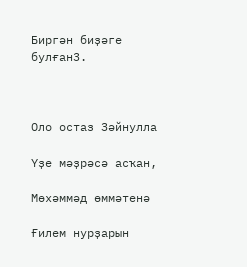Биргән биҙәге булған3.



Оло остаз Зәйнулла

Үҙе мәҙрәсә асҡан,

Мөхәммәд өммәтенә

Ғилем нурҙарын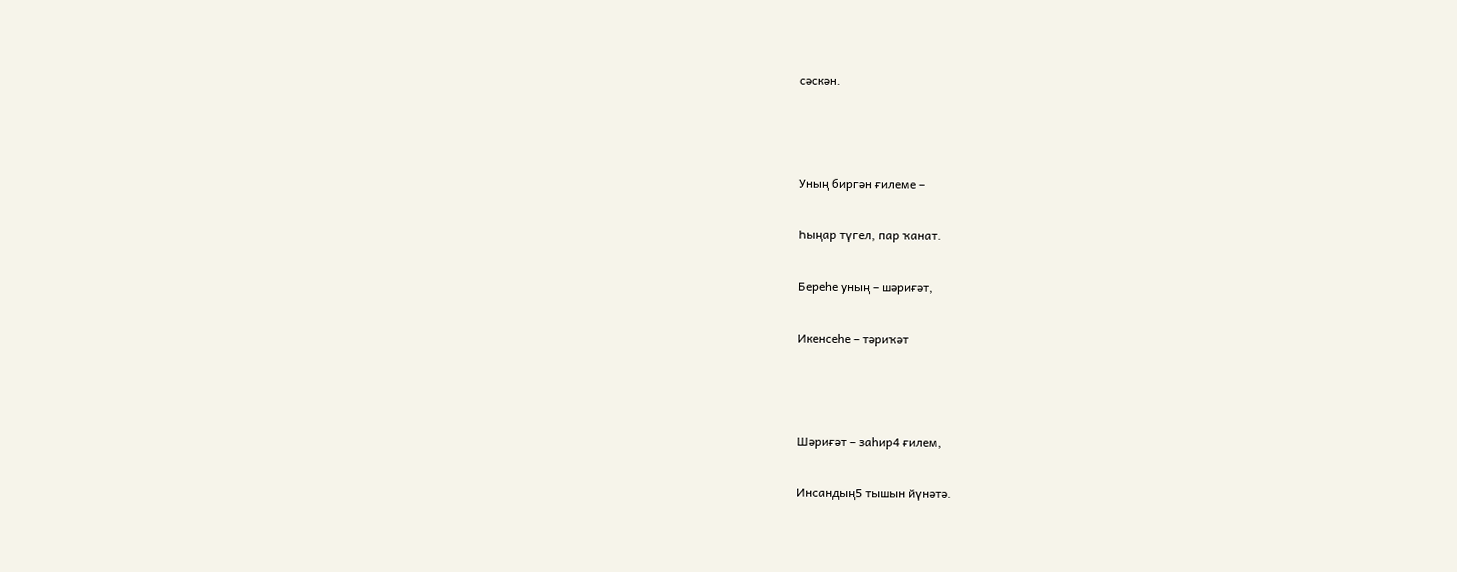сәскән.



Уның биргән ғилеме –

Һыңар түгел, пар ҡанат.

Береһе уның – шәриғәт,

Икенсеһе – тәриҡәт



Шәриғәт – заһир4 ғилем,

Инсандың5 тышын йүнәтә.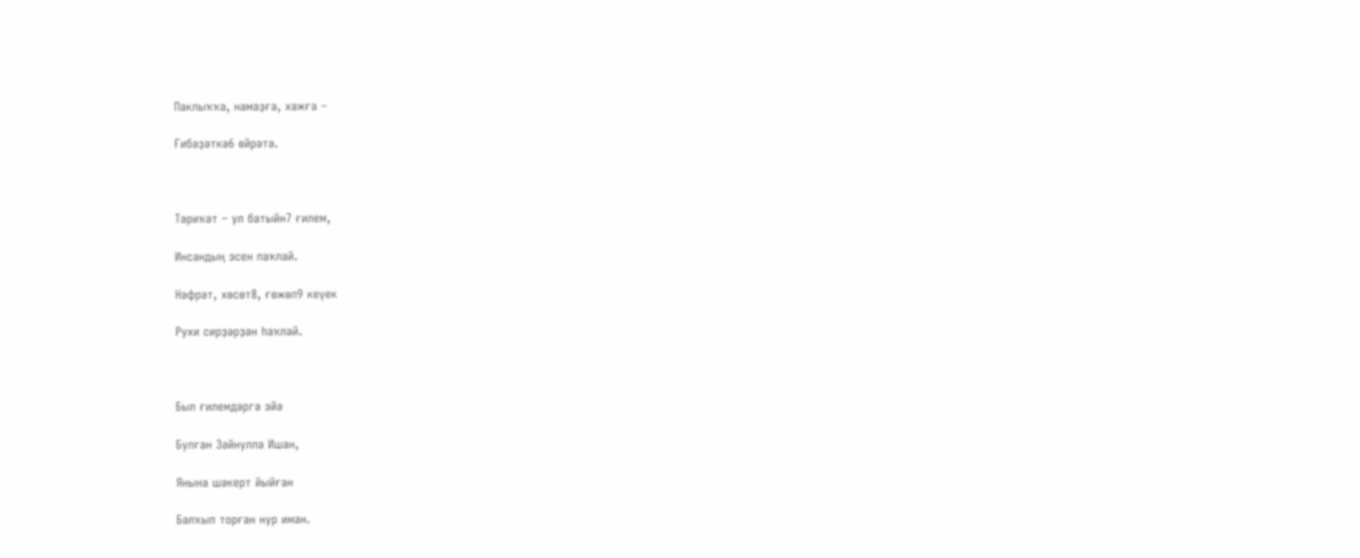Паклыҡҡа, намаҙға, хажға –

Ғибәҙәткә6 өйрәтә.



Тәриҡәт – ул батыйн7 ғилем,

Инсандың эсен паҡлай.

Нәфрәт, хөсөт8, ғөжөп9 кеүек

Рухи сирҙәрҙән һаҡлай.



Был ғилемдәргә эйә

Булған Зәйнулла Ишан,

Янына шәкерт йыйған

Балҡып торған нур иман.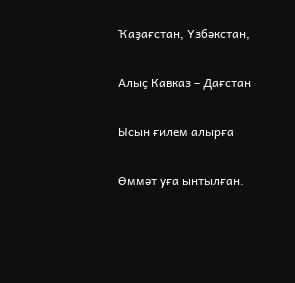Ҡаҙағстан, Үзбәкстан,

Алыҫ Кавказ – Дағстан

Ысын ғилем алырға

Өммәт уға ынтылған.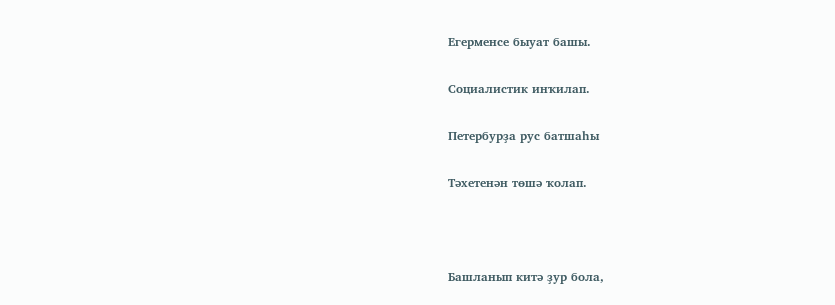Егерменсе быуат башы.

Социалистик инҡилап.

Петербурҙа рус батшаһы

Тәхетенән төшә ҡолап.



Башланып китә ҙур бола,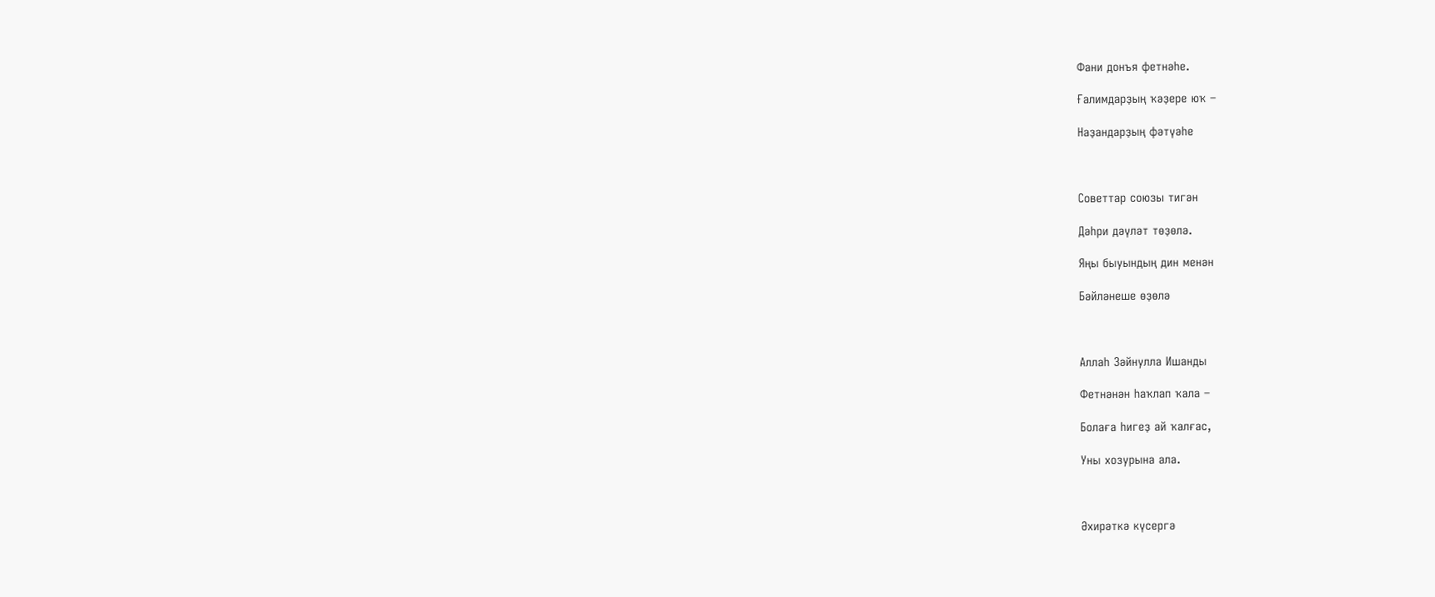Фани донъя фетнәһе.

Ғалимдарҙың ҡәҙере юҡ –

Наҙандарҙың фәтүәһе



Советтар союзы тигән

Дәһри дәүләт төҙөлә.

Яңы быуындың дин менән

Бәйләнеше өҙөлә



Аллаһ Зәйнулла Ишанды

Фетнәнән һаҡлап ҡала –

Болаға һигеҙ ай ҡалғас,

Уны хозурына ала.



Әхирәткә күсергә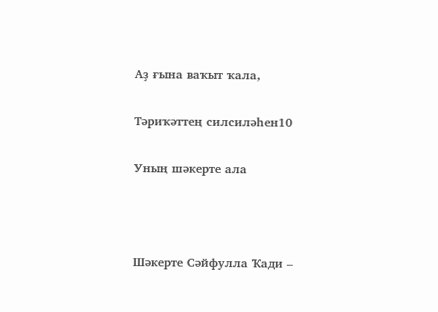Аҙ ғына ваҡыт ҡала,

Тәриҡәттең силсиләһен10

Уның шәкерте ала



Шәкерте Сәйфулла Ҡади –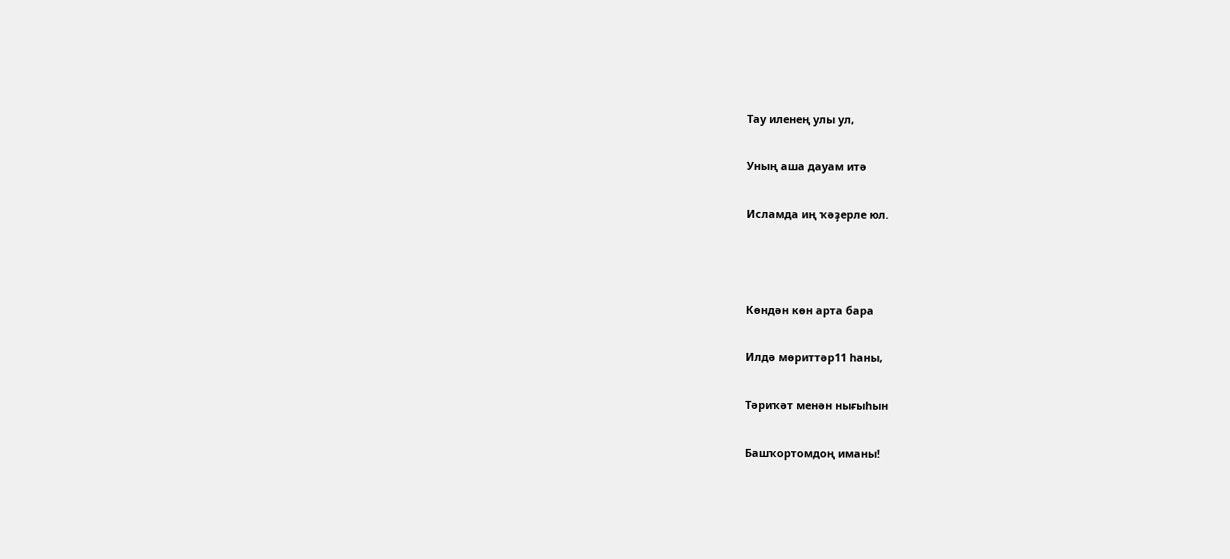Тау иленең улы ул,

Уның аша дауам итә

Исламда иң ҡәҙерле юл.



Көндән көн арта бара

Илдә мөриттәр11 һаны,

Тәриҡәт менән нығыһын

Башҡортомдоң иманы!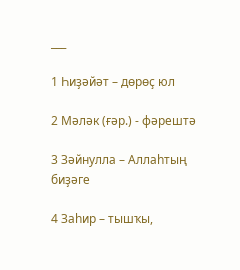___

1 Һиҙәйәт – дөрөҫ юл

2 Мәләк (ғәр.) - фәрештә

3 Зәйнулла – Аллаһтың биҙәге

4 Заһир – тышҡы,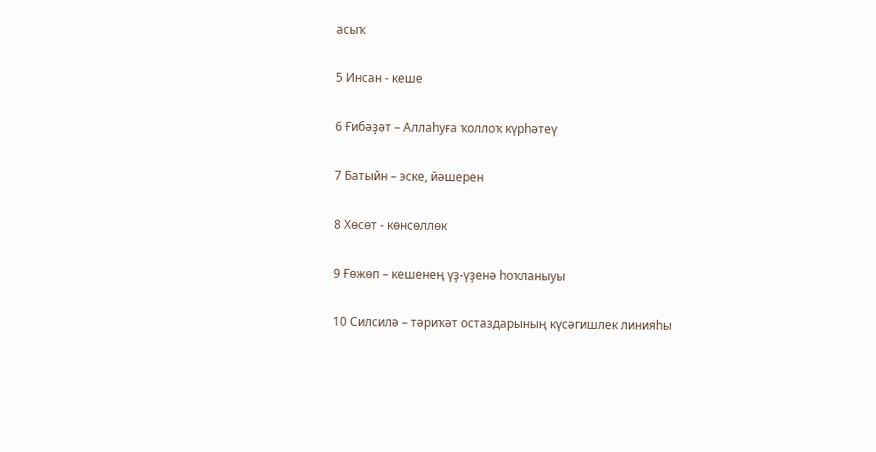асыҡ

5 Инсан - кеше

6 Ғибәҙәт – Аллаһуға ҡоллоҡ күрһәтеү

7 Батыйн – эске, йәшерен

8 Хөсөт - көнсөллөк

9 Ғөжөп – кешенең үҙ-үҙенә һоҡланыуы

10 Силсилә – тәриҡәт остаздарының күсәгишлек линияһы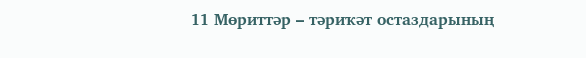11 Мөриттәр – тәриҡәт остаздарының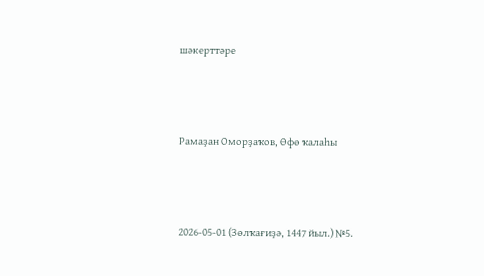шәкерттәре



Рамаҙан Оморҙаҡов, Өфө ҡалаһы



2026-05-01 (Зөлҡағиҙә, 1447 йыл.) №5.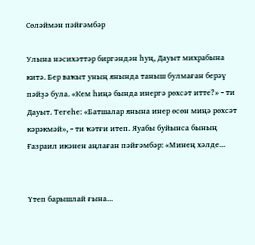Сөләймән пәйғәмбәр

Улына нәсихәттәр биргәндән һуң, Дауыт михрабына китә. Бер ваҡыт уның янында таныш булмаған берәү пәйҙә була. «Кем һиңә бында инергә рөхсәт итте?» − ти Дауыт. Тегеһе: «Батшалар янына инер өсөн миңә рөхсәт кәрәкмәй», − ти ҡәтғи итеп. Яуабы буйынса бының Ғазраил икәнен аңлаған пәйғәмбәр: «Минең хәлде...


Үтеп барышлай ғына...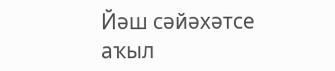Йәш сәйәхәтсе аҡыл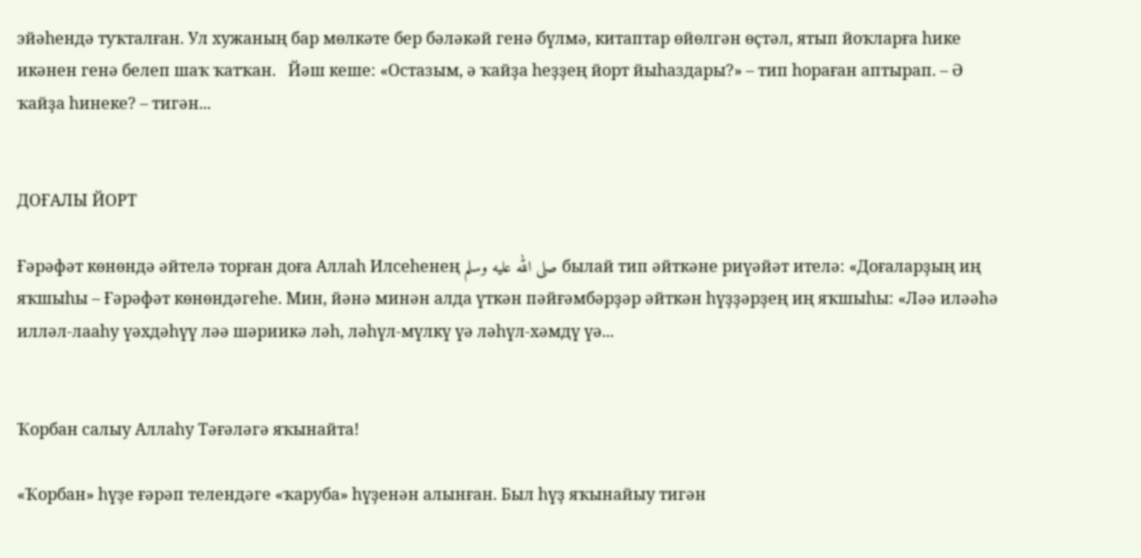эйәһендә туҡталған. Ул хужаның бар мөлкәте бер бәләкәй генә бүлмә, китаптар өйөлгән өҫтәл, ятып йоҡларға һике икәнен генә белеп шаҡ ҡатҡан.   Йәш кеше: «Остазым, ә ҡайҙа һеҙҙең йорт йыһаздары?» – тип һораған аптырап. – Ә ҡайҙа һинеке? – тигән...


ДОҒАЛЫ ЙОРТ

Ғәрәфәт көнөндә әйтелә торған доға Аллаһ Илсеһенең صلى الله عليه وسلم былай тип әйткәне риүәйәт ителә: «Доғаларҙың иң яҡшыһы – Ғәрәфәт көнөндәгеһе. Мин, йәнә минән алда үткән пәйғәмбәрҙәр әйткән һүҙҙәрҙең иң яҡшыһы: «Ләә иләәһә илләл-лааһу үәхдәһүү ләә шәриикә ләһ, ләһүл-мүлкү үә ләһүл-хәмдү үә...


Ҡорбан салыу Аллаһу Тәғәләгә яҡынайта!

«Ҡорбан» һүҙе ғәрәп телендәге «ҡаруба» һүҙенән алынған. Был һүҙ яҡынайыу тигән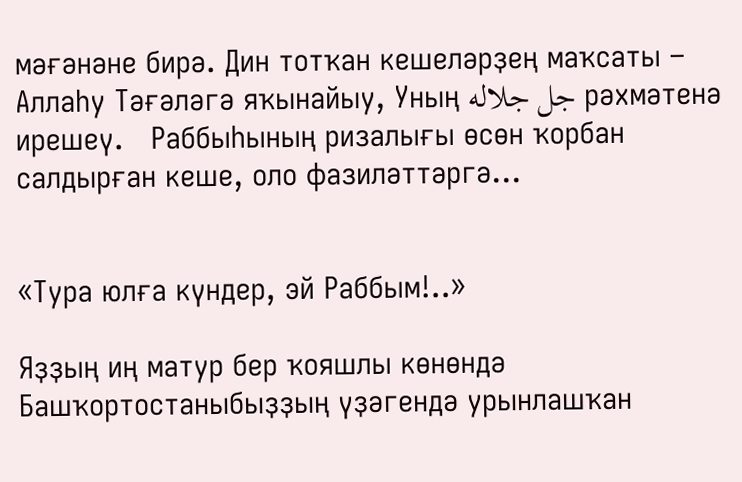мәғәнәне бирә. Дин тотҡан кешеләрҙең маҡсаты – Аллаһу Тәғәләгә яҡынайыу, Уның جل جلاله рәхмәтенә ирешеү.   Раббыһының ризалығы өсөн ҡорбан салдырған кеше, оло фазиләттәргә...


«Тура юлға күндер, эй Раббым!..»

Яҙҙың иң матур бер ҡояшлы көнөндә Башҡортостаныбыҙҙың үҙәгендә урынлашҡан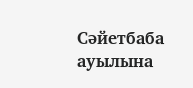Сәйетбаба ауылына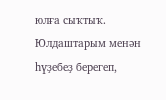юлға сыҡтыҡ. Юлдаштарым менән һүҙебеҙ берегеп,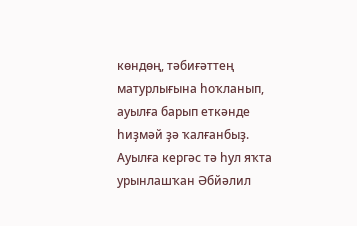көндөң, тәбиғәттең матурлығына һоҡланып, ауылға барып еткәнде һиҙмәй ҙә ҡалғанбыҙ.   Ауылға кергәс тә һул яҡта урынлашҡан Әбйәлил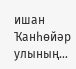ишан Ҡанһөйәр улының...